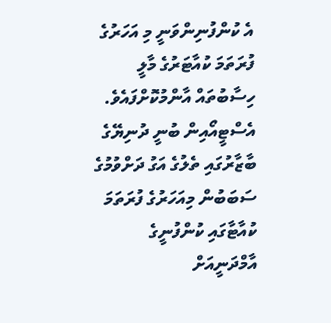އެ ކުންފުނިންވަނީ މި އަހަރުގެ ފުރަތަމަ ކުއާޓަރުގެ މާލީ ހިސާބުތައް އާންމުކޮށްފައެވެ.
އެސްޓީއޯއިން ބުނީ ދުނިޔޭގެ ބާޒާރުގައި ތެލުގެ އަގު ދަށްވުމުގެ ސަބަބުން މިއަހަރުގެ ފުރަތަމަ ކުއާޓާގައި ކުންފުނީގެ އާމްދަނީއަށް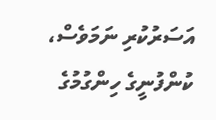އަސަރުކުރި ނަމަވެސް، ކުންފުނީގެ ހިންގުމުގެ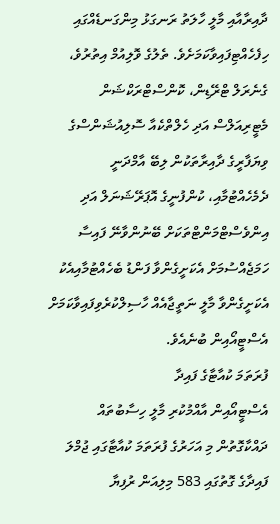ދާއިރާއާއި މާލީ ހާލަތު ރަނގަޅު މިންގަނޑެއްގައި ހިފެހެއްޓިފައިވާކަމަށެވެ. ތެލުގެ ވޮލިއުމް އިތުރުވެ، ގެނެރަލް ޓްރޭޑިން، ކޮންސްޓްރަކްޝަން މެޓީރިއަލްސް އަދި ހެލްތްކެއާ ސޮލިއުޝަންސްގެ ވިޔަފާރީގެ ދާއިރާތަކުން ލިބޭ އާމްދަނީ ދެމެހެއްޓުމާއި، ކުންފުނީގެ އޮޕަރޭޝަނަލް އަދި އިންވެސްޓްމަންޓްތަކަށް ބޭނުންވާނޭ ފައިސާ ހަމަޖެއްސުމަށް އެކަށީގެންވާ ފަންޑު ބެހެއްޓުމާއިއެކު އެކަށީގެންވާ މާލީ ނަތީޖާއެއް ހާސިލްކުރެވިފައިވާކަމަށް އެސްޓީއޯއިން ބުނެއެވެ.
ފުރަތަމަ ކުއާޓާގެ ފައިދާ
އެސްޓީއޯއިން އާއްމުކުރި މާލީ ހިސާބުތައް ދައްކާގޮތުން މި އަހަރުގެ ފުރަތަމަ ކުއާޓާގައި ޖުމްލަ ފައިދާގެ ގޮތުގައި 583 މިލިއަން ރުފިޔާ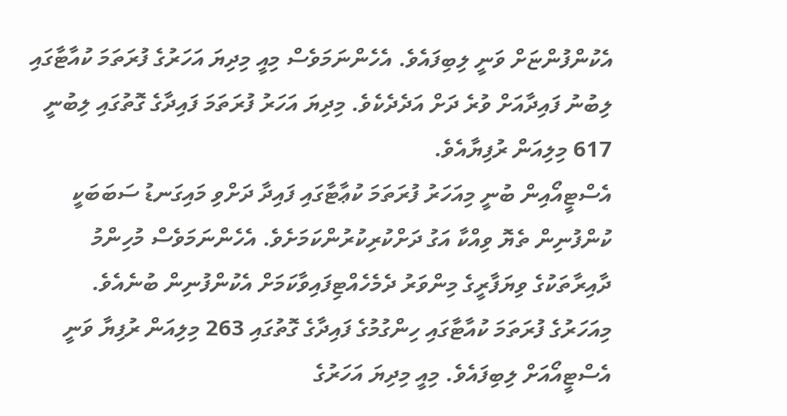އެކުންފުންޏަށް ވަނީ ލިބިފައެވެ. އެހެންނަމަވެސް މިއީ މިދިޔަ އަހަރުގެ ފުރަތަމަ ކުއާޓާގައި ލިބުނު ފައިދާއަށް ވުރެ ދަށް އަދެދެކެވެ. މިދިޔަ އަހަރު ފުރަތަމަ ފައިދާގެ ގޮތުގައި ލިބުނީ 617 މިލިއަން ރުފިޔާއެވެ.
އެސްޓީއޯއިން ބުނީ މިއަހަރު ފުރަތަމަ ކުޢާޓާގައި ފައިދާ ދަށްވި މައިގަނޑު ސަބަބަކީ ކުންފުނިން ތެޔޮ ވިއްކާ އަގު ދަށްކުރިކުރުންކަމަށެވެ. އެހެންނަމަވެސް މުހިންމު ދާއިރާތަކުގެ ވިޔަފާރީގެ މިންވަރު ދެމެހެއްޓިފައިވާކަމަށް އެކުންފުނިން ބުނެއެވެ.
މިއަހަރުގެ ފުރަތަމަ ކުއާޓާގައި ހިންގުމުގެ ފައިދާގެ ގޮތުގައި 263 މިލިއަން ރުފިޔާ ވަނީ އެސްޓީއޯއަށް ލިބިފައެވެ. މިއީ މިދިޔަ އަހަރުގެ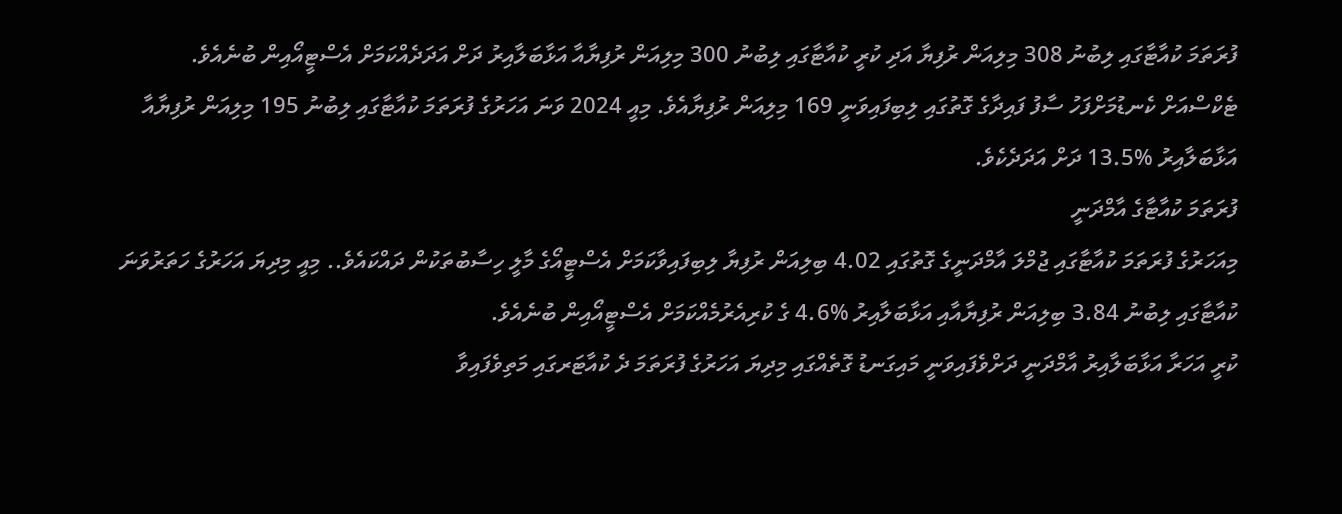ފުރަތަމަ ކުއާޓާގައި ލިބުނު 308 މިލިއަން ރުފިޔާ އަދި ކުރީ ކުއާޓާގައި ލިބުނު 300 މިލިއަން ރުފިޔާއާ އަޅާބަލާއިރު ދަށް އަދަދެއްކަމަށް އެސްޓީއޯއިން ބުނެއެވެ.
ޓެކްސްއަށް ކެނޑުމަށްފަހު ސާފު ފައިދާގެ ގޮތުގައި ލިބިފައިވަނީ 169 މިލިއަން ރުފިޔާއެވެ. މިއީ 2024 ވަނަ އަހަރުގެ ފުރަތަމަ ކުއާޓާގައި ލިބުނު 195 މިލިއަން ރުފިޔާއާ އަޅާބަލާއިރު %13.5 ދަށް އަދަދެކެވެ.
ފުރަތަމަ ކުއާޓާގެ އާމްދަނީ
މިއަހަރުގެ ފުރަތަމަ ކުއާޓާގައި ޖުމްލަ އާމްދަނީގެ ގޮތުގައި 4.02 ބިލިއަން ރުފިޔާ ލިބިފައިވާކަމަށް އެސްޓީއޯގެ މާލީ ހިސާބުތަކުން ދައްކައެވެ.. މިއީ މިދިޔަ އަހަރުގެ ހަތަރުވަނަ ކުއާޓާގައި ލިބުނު 3.84 ބިލިއަން ރުފިޔާއާއި އަޅާބަލާއިރު %4.6 ގެ ކުރިއެރުމެއްކަމަށް އެސްޓީއޯއިން ބުނެއެވެ.
ކުރީ އަހަރާ އަޅާބަލާއިރު އާމްދަނީ ދަށްވެފައިވަނީ މައިގަނޑު ގޮތެއްގައި މިދިޔަ އަހަރުގެ ފުރަތަމަ ދެ ކުއާޓަރގައި މަތިވެފައިވާ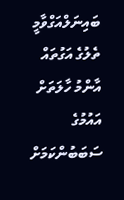ބައިނަލްއަގްވާމީ ތެލުގެ އަގުތައް އާންމު ހާލަތަށް އައުމުގެ ސަބަބުންކަމަށް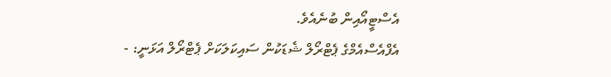އެސްޓީއޯއިން ބުނެއެވެ.
އެފްއެސްއެމްގެ ޕެޓްރޯލް ޝެޑަކުން ސައިކަލަކަށް ޕެޓްރޯލް އަޅަނީ: -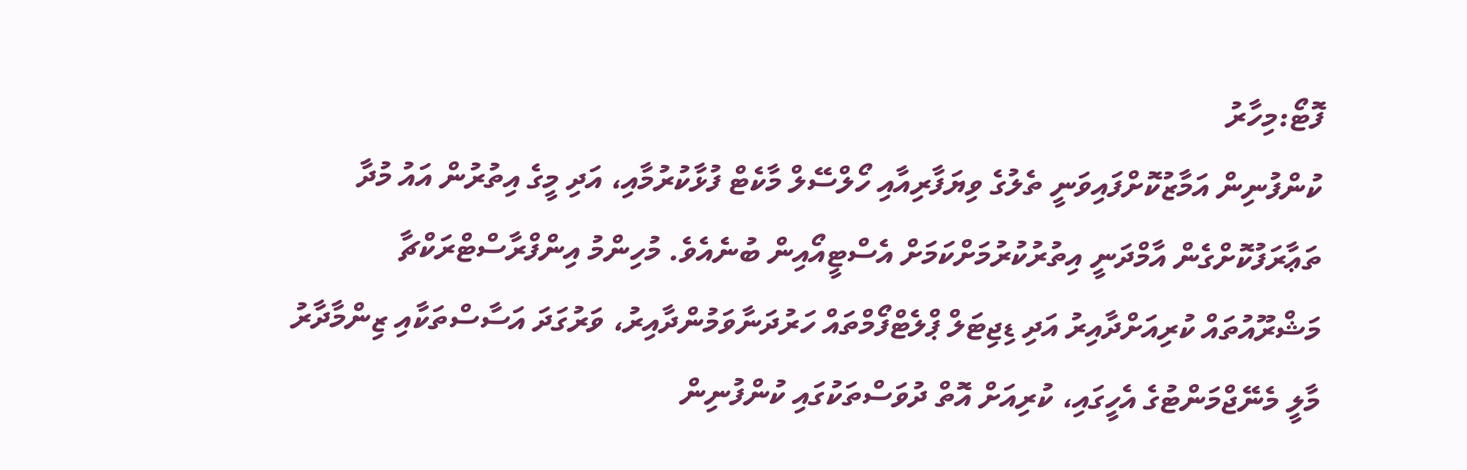ފޮޓޯ:މިހާރު
ކުންފުނިން އަމާޒުކޮށްފައިވަނީ ތެލުގެ ވިޔަފާރިއާއި ހޯލްސޭލް މާކެޓް ފުޅާކުރުމާއި، އަދި މީގެ އިތުރުން އައު މުދާ ތަޢާރަފުކޮށްގެން އާމްދަނީ އިތުރުކުރުމަށްކަމަށް އެސްޓީއޯއިން ބުނެއެވެ. މުހިންމު އިންފްރާސްޓްރަކްޗާ މަޝްރޫއުތައް ކުރިއަށްދާއިރު އަދި ޑިޖިޓަލް ޕްލެޓްފޯމްތައް ހަރުދަނާވަމުންދާއިރު، ވަރުގަދަ އަސާސްތަކާއި ޒިންމާދާރު މާލީ މެނޭޖްމަންޓުގެ އެހީގައި، ކުރިއަށް އޮތް ދުވަސްތަކުގައި ކުންފުނިން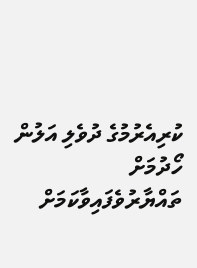ކުރިއެރުމުގެ ދުވެލި އަލުން ހޯދުމަށް ތައްޔާރުވެފައިވާކަމަށް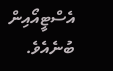އެސްޓީއޯއިން ބުނެއެވެ.